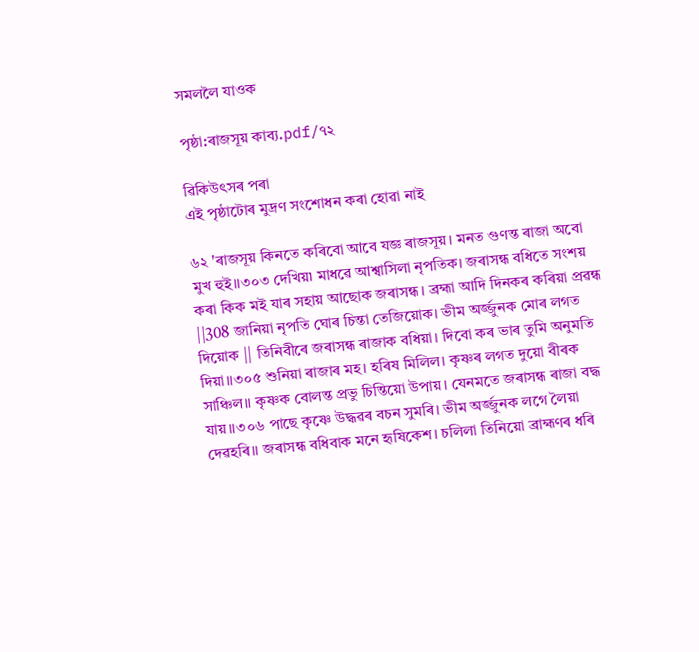সমললৈ যাওক

পৃষ্ঠা:ৰাজসূয় কাব্য.pdf/৭২

ৱিকিউৎসৰ পৰা
এই পৃষ্ঠাটোৰ মুদ্ৰণ সংশোধন কৰা হোৱা নাই

৬২ 'ৰাজসূয় কিনতে কৰিবো আবে যজ্ঞ ৰাজসূয়। মনত গুণন্ত ৰাজা অবো মুখ হুই॥৩০৩ দেখিয়৷ মাধৱে আশ্বাসিলা নৃপতিক। জৰাসন্ধ বধিতে সংশয় কৰা কিক মই যাৰ সহায় আছোক জৰাসন্ধ। ব্ৰহ্মা আদি দিনকৰ কৰিয়া প্ৰৱন্ধ ||308 জানিয়া নৃপতি ঘোৰ চিন্তা তেজিয়োক। ভীম অৰ্জ্জুনক মোৰ লগত দিয়োক || তিনিবীৰে জৰাসন্ধ ৰাজাক বধিয়া। দিবো কৰ ভাৰ তুমি অনুমতি দিয়া॥৩০৫ শুনিয়া ৰাজাৰ মহ। হৰিষ মিলিল। কৃষ্ণৰ লগত দুয়ো বীৰক সাঞ্চিল॥ কৃষ্ণক বোলন্ত প্ৰভু চিন্তিয়ো উপায়। যেনমতে জৰাসন্ধ ৰাজা বদ্ধ যায়॥৩০৬ পাছে কৃষ্ণে উদ্ধৱৰ বচন সুমৰি। ভীম অৰ্জ্জুনক লগে লৈয়া দেৱহৰি॥ জৰাসন্ধ বধিবাক মনে হৃষিকেশ। চলিলা তিনিয়ো ব্ৰাহ্মণৰ ধৰি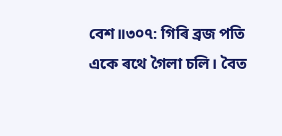বেশ॥৩০৭: গিৰি ব্ৰজ পতি একে ৰথে গৈলা চলি। বৈত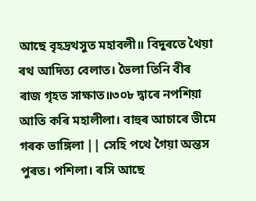আছে বৃহদ্ৰথসুত মহাবলী॥ বিদুৰতে থৈয়া ৰথ আদিত্য বেলাত। ভৈলা তিনি বীৰ ৰাজ গৃহত সাক্ষাত॥৩০৮ দ্বাৰে নপশিয়া আতি কৰি মহালীলা। বাহুৰ আচাৰে ভীমে গৰক ভাঙ্গিলা || সেহি পথে গৈয়া অন্তস পুৰত। পশিলা। ৰসি আছে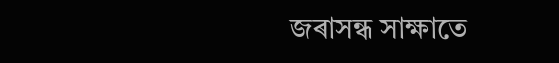জৰাসন্ধ সাক্ষাতে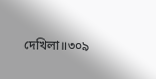দেখিলা॥৩০৯